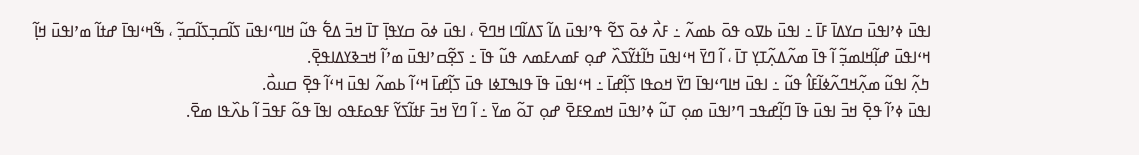ߊߟߎ߫ ߦߴߊߟߎ߫ ߛߌߡߊ߫ ߓߊ߫ ߸ ߊߟߎ߫ ߕߜߋ ߟߋ߫ ߕߘߍ߬ ߸ ߓߍ߯ ߦߋ߫ ߖߐ߬ ߟߴߊߟߎ߫ ߡߊ߬ ߖߡߊ߬ߣߊ ߞߣߐ߫ ، ߊߟߎ߫ ߦߋ߫ ߛߌߟߊ߲߫ ߠߊ߫ ߞߏ߫ ߡߐ߱ ߟߎ߬ ߞߊߣߵߊߟߎ߫ ߖߊ߬ߛߏ߲ߖߊ߬ߛߏ߲߬ ، ߒ߬ߞߵߊߟߊ߫ ߝߙߊ߬ ߘߴߊߟߎ߫ ߞߊ߲߬ ߞߵߊߟߎ߫ ߝߊ߲߬ߞߊߘߏ߲߬ ߊ߬ ߟߊ߫ ߘߍ߬ߡߍ߲߬ߠߌ߲ ߠߊ߫ ، ߊ߬ ߣߌ߫ ߞߵߊߟߎ߫ ߤߊ߬ߙߌ߬ߖߍ߰ ߝߋ߲ ߓߘߍߓߘߍ ߟߎ߬ ߟߊ߫ ߸ ߖߐ߲߬ߛߴߊߟߎ߫ ߘߴߊ߬ ߞߏߢߌߡߊߟߐ߲߫.
ߤߍ߲߬ ߊߟߎ߬ ߘߍ߲߬ߞߣߍ߬ߦߊ߬ߓߊ߮ ߟߎ߬ ߸ ߊߟߎ߫ ߞߊߣߵߊߟߊ߫ ߣߌ߫ ߞߋߟߊ ߖߊ߲߬ߝߊ߫ ߸ ߞߵߊߟߎ߫ ߟߊ߫ ߟߊߒߠߦߊ ߟߎ߫ ߖߊ߲߬ߝߊ߫ ߞߵߊ߬ ߕߘߍ߬ ߊߟߎ߫ ߞߵߊ߬ ߟߐ߲߫ ߛߎߋ߯.
ߊߟߎ߫ ߦߴߊ߬ ߟߐ߲߫ ߞߏ߫ ߊߟߎ߫ ߟߊ߫ ߣߊ߲߬ߝߟߏ ߣߴߊߟߎ߫ ߘߋ߲ ߠߎ߬ ߦߴߊߟߎ߫ ߞߘߐߓߐ߫ ߝߋ߲ ߠߋ߬ ߘߌ߫ ߸ ߊ߬ ߣߌ߫ ߞߏ߫ ߓߙߊ߬ߖߌ߬ ߓߟߋߓߟߋ ߊߟߊ߫ ߟߋ߬ ߓߟߏ߫ ߊ߬ ߕߍ߰ߟߊ ߘߐ߫.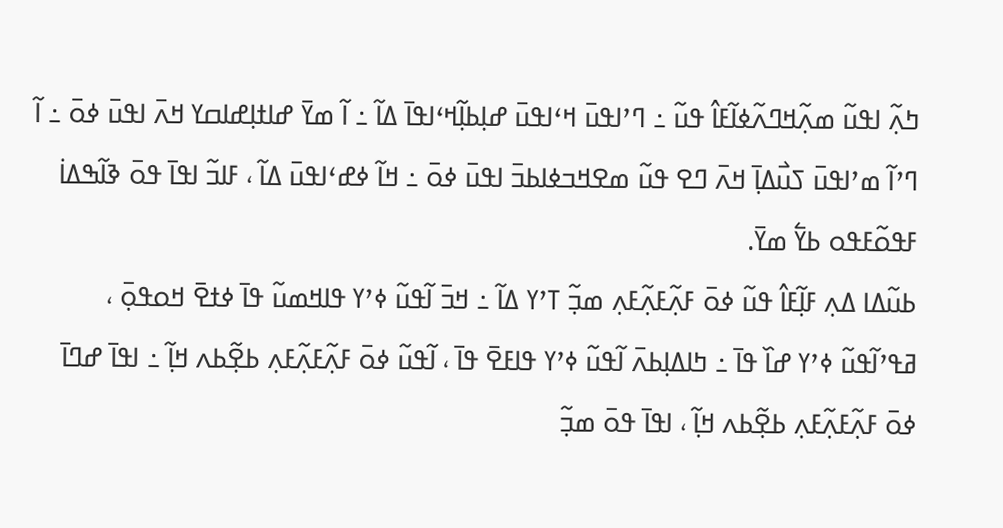ߤߍ߲߬ ߊߟߎ߬ ߘߍ߲߬ߞߣߍ߬ߦߊ߬ߓߊ߮ ߟߎ߬ ߸ ߣߴߊߟߎ߫ ߞߵߊߟߎ߫ ߝߊ߲ߕߊ߲߬ߞߵߊߟߊ߫ ߡߊ߬ ߸ ߊ߬ ߘߌ߫ ߝߊߙߊ߲ߝߊߛߌ ߞߍ߫ ߊߟߎ߫ ߦߋ߫ ߸ ߊ߬ ߣߴߊ߬ ߘߴߊߟߎ߫ ߖߎ߯ߡߊ߲߫ ߞߍ߫ ߣߐ ߟߎ߬ ߘߐߞߏߦߊߕߏ߫ ߊߟߎ߫ ߦߋ߫ ߸ ߞߊ߬ ߦߝߵߊߟߎ߫ ߡߊ߬ ، ߓߊߏ߬ ߊߟߊ߫ ߟߋ߫ ߢߊ߬ߒߡߊ߭ ߓߟߋ߬ߓߟߋ ߕߌ߱ ߘߌ߫.
ߕߎ߬ߡߊ ߡߍ߲ ߓߊ߲߬ߓߊ߮ ߟߎ߬ ߦߋ߫ ߓߍ߲߬ߓߍ߲߬ߓߍ߲ ߘߏ߲߬ ߠߴߌ ߡߊ߬ ߸ ߞߏ߫ ߊ߬ߟߎ߬ ߦߴߌ ߟߊߞߘߎ߬ ߟߊ߫ ߦߙߐ߫ ߞߋߟߋ߲߫ ، ߥߟߴߊ߬ߟߎ߬ ߦߴߌ ߝߊ߰ ߟߊ߫ ߸ ߤߊߡߊ߲ߕߍ߫ ߊ߬ߟߎ߬ ߦߴߌ ߟߊߓߐ߫ ߟߊ߫ ، ߊ߬ߟߎ߬ ߦߋ߫ ߓߍ߲߬ߓߍ߲߬ߓߍ߲ ߕߐ߲߬ߕߍ ߞߊ߲߬ ߸ ߊߟߊ߫ ߝߣߊ߫ ߦߋ߫ ߓߍ߲߬ߓߍ߲߬ߓߍ߲ ߕߐ߲߬ߕߍ ߞߊ߲߬ ، ߊߟߊ߫ ߟߋ߫ ߘߏ߲߬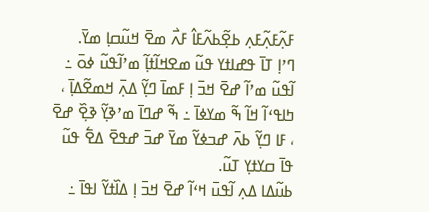ߓߍ߲߬ߓߍ߲߬ߓߍ߲ ߕߐ߲߬ߕߍ߬ߓߊ߮ ߓߍ߯ ߘߐ߫ ߞߎ߬ߛߊ߲ ߘߌ߫.
ߣߴߊ߲ ߠߊ߫ ߟߝߊߙߌ ߟߎ߬ ߘߐߞߊ߬ߙߊ߲߬ ߘߴߊ߬ߟߎ߬ ߦߋ߫ ߸ ߊ߬ߟߎ߬ ߘߴߊ߬ ߝߐ߫ ߞߏ߫ ߊ߲ ߓߘߊ߫ ߣߌ߲߬ ߡߍ߲߫ ߞߘߐ߬ߡߊ߲߫ ، ߤߊߟߵߊ߬ ߞߊ߬ ߒ߬ ߘߌߦߊ߫ ߸ ߒ߬ ߝߣߊ߫ ߘߴߢߌ߲߬ ߢߐ߲߰ ߝߐ߫ ، ߓߊ ߣߌ߲߬ ߕߍ߫ ߝߏߦߌ߬ ߘߌ߫ ߝߏ߫ ߝߟߐ߫ ߡߐ߱ ߟߎ߬ ߟߊ߫ ߛߌߙߌ߲ ߠߎ߬.
ߕߎ߬ߡߊ ߡߍ߲ ߊ߬ߟߎ߫ ߞߵߊ߬ ߝߐ߫ ߞߏ߫ ߊ߲ ߡߊ߰ߙߌ߬ ߊߟߊ߫ ߸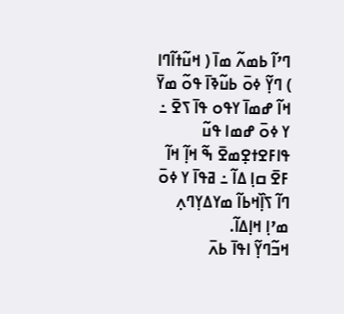ߣߴߊ߬ ߕߘߍ߬ ߘߊ߫ ( ߞߎ߬ߙߊ߬ߣߊ ) ߣߌ߲߬ ߦߋ߫ ߕߎ߬ߢߊ߫ ߟߋ߬ ߘߌ߫ ߞߊ߬ ߝߘߊ߫ ߌߟߋ ߟߊ߫ ߖߐ߫ ߸ ߌ ߦߋ߫ ߝߘߊ ߟߎ߬ ߟߊߓߐߙߐ߲ߘߐ߫ ߒ߬ ߞߊ߲߬ ߞߊ߬ ߓߐ߫ ߛߊ߲ ߡߊ߬ ߸ ߥߟߊ߫ ߌ ߦߋ߫ ߣߊ߬ ߖߊ߲߰ߞߕߊ߬ ߘߌߡߌ߲ߣߍ߲ ߘߴߊ߲ ߞߊ߲ߡߊ߬.
ߞߏ߬ߣߌ߲߬ ߊߟߊ߫ ߕߍ߫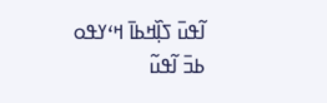ߊ߬ߟߎ߫ ߖߊ߲߰ߞߕߊ߫ ߞߵߌߟߋ ߕߏ߫ ߊ߬ߟߎ߬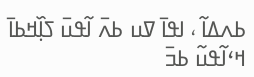ߕߍߡߊ߬ ، ߊߟߊ߫ ߜߎ ߕߍ߫ ߊ߬ߟߎ߫ ߖߊ߲߰ߞߕߊ߫ ߞߵߊ߬ߟߎ߬ ߕߏ߫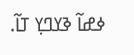ߦߝߊ߬ ߢߌߣߌ߲ ߠߊ߬.